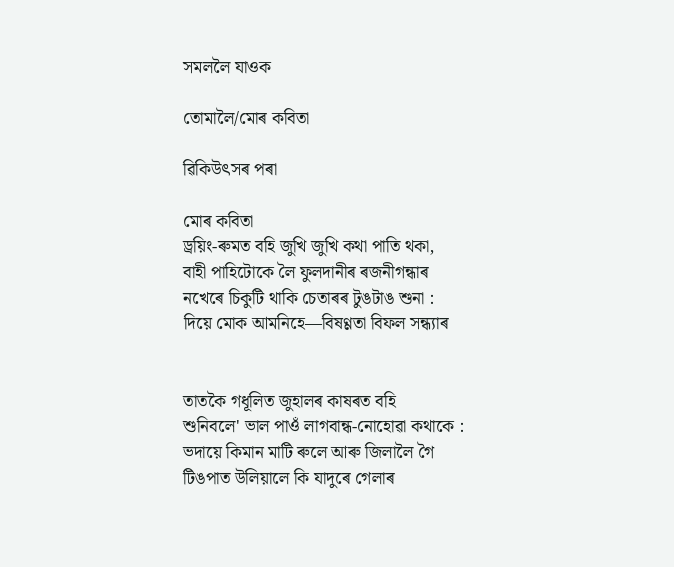সমললৈ যাওক

তোমালৈ/মোৰ কবিতা

ৱিকিউৎসৰ পৰা

মোৰ কবিতা
ড্ৰয়িং-ৰুমত বহি জুখি জুখি কথা পাতি থকা,
বাহী পাহিটোকে লৈ ফুলদানীৰ ৰজনীগন্ধাৰ
নখেৰে চিকুটি থাকি চেতাৰৰ টুঙটাঙ শুনা :
দিয়ে মোক আমনিহে—বিষণ্ণতা বিফল সন্ধ্যাৰ


তাতকৈ গধূলিত জুহালৰ কাষৰত বহি
শুনিবলে' ভাল পাওঁ লাগবান্ধ-নোহোৱা কথাকে :
ভদায়ে কিমান মাটি ৰুলে আৰু জিলালৈ গৈ
টিঙপাত উলিয়ালে কি যাদুৰে গেলাৰ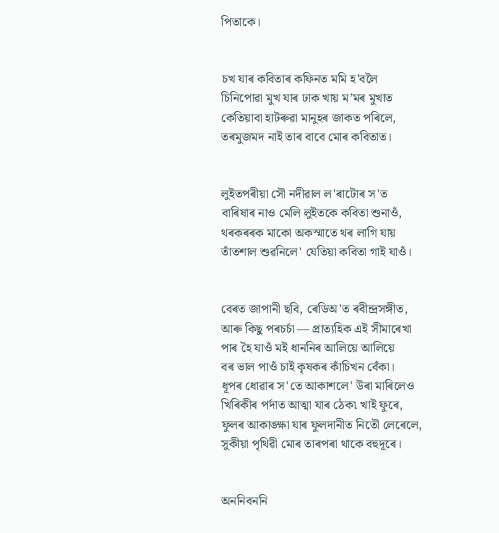পিতাকে।


চখ যাৰ কবিতাৰ কফিনত মমি হ'বলৈ
চিনিপোৱা মুখ যাৰ ঢাক খায় ম’মৰ মুখাত
কেতিয়াবা হাটৰুৱা মানুহৰ জাকত পৰিলে,
তৰমুজমদ নাই তাৰ বাবে মোৰ কবিতাত।


লুইতপৰীয়া সৌ নদীৱাল ল'ৰাটোৰ স'ত
বাৰিষাৰ নাও মেলি লুইতকে কবিতা শুনাওঁ,
থৰকৰৰক মাকো অকস্মাতে থৰ লাগি যায়
তাঁতশাল শুৱনিলে' যেতিয়া কবিতা গাই যাওঁ।


বেৰত জাপানী ছবি, ৰেডিঅ'ত ৰবীন্দ্ৰসঙ্গীত,
আৰু কিছু পৰচৰ্চা — প্ৰাত্যহিক এই সীমাৰেখা
পাৰ হৈ যাওঁ মই ধাননিৰ আলিয়ে আলিয়ে
বৰ ভাল পাওঁ চাই কৃষকৰ কাঁচিখন বেঁকা।
ধূপৰ ধোৱাৰ স'তে আকাশলে' উৰা মাৰিলেও
খিৰিকীৰ পৰ্দাত আত্মা যাৰ ঠেক৷ খাই ফুৰে,
ফুলৰ আকাঙ্ক্ষা যাৰ ফুলদানীত নিতৌ লেৰেলে,
সুকীয়া পৃথিৱী মোৰ তাৰপৰা থাকে বহুদূৰে।


অননিবননি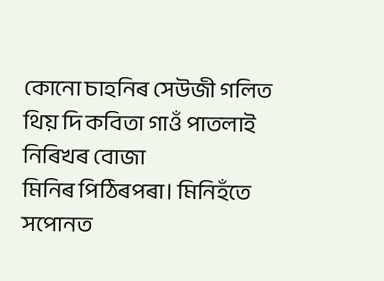কোনো চাহনিৰ সেউজী গলিত
থিয় দি কবিতা গাওঁ পাতলাই নিৰিখৰ বোজা
মিনিৰ পিঠিৰপৰা। মিনিহঁতে সপোনত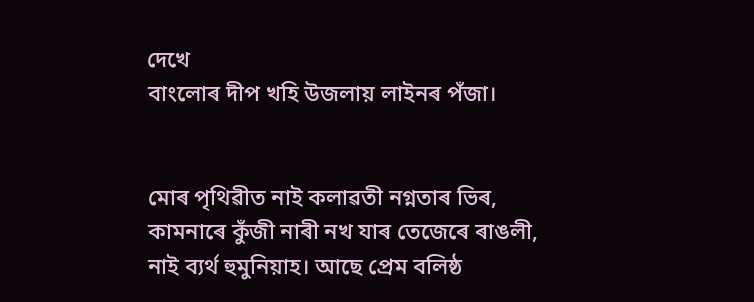দেখে
বাংলোৰ দীপ খহি উজলায় লাইনৰ পঁজা।


মোৰ পৃথিৱীত নাই কলাৱতী নগ্নতাৰ ভিৰ,
কামনাৰে কুঁজী নাৰী নখ যাৰ তেজেৰে ৰাঙলী,
নাই ব্যৰ্থ হুমুনিয়াহ। আছে প্ৰেম বলিষ্ঠ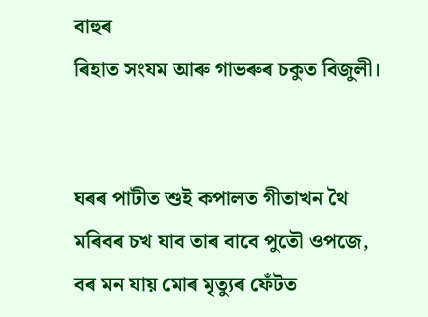বাহুৰ
ৰিহাত সংযম আৰু গাভৰুৰ চকুত বিজুলী।


ঘৰৰ পাটীত শুই কপালত গীতাখন থৈ
মৰিবৰ চখ যাব তাৰ বাবে পুতৌ ওপজে,
বৰ মন যায় মোৰ মৃত্যুৰ ফেঁটত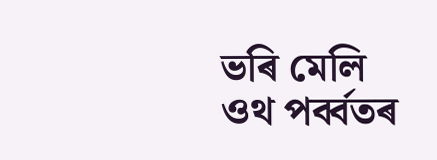ভৰি মেলি
ওথ পৰ্ব্বতৰ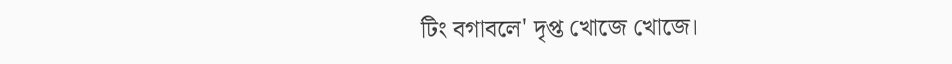টিং বগাবলে' দৃপ্ত খোজে খোজে।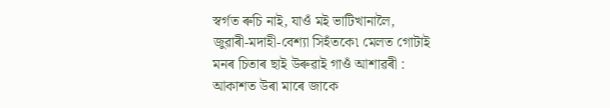স্বৰ্গত ৰুচি নাই, যাওঁ মই ভাটিখানালৈ,
জুৱাৰী-মদাহী-বেশ্যা সিহঁতকে৷ মেলত গোটাই
মনৰ চিতাৰ ছাই উৰুৱাই গাওঁ আশাৱৰী :
আকাশত উৰা মাৰে জাকে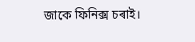জাকে ফিনিক্স চৰাই।